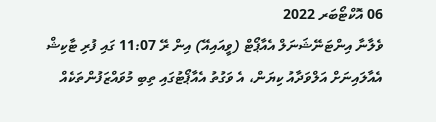06 އޮކްޓޯބަރ 2022
ވެލާނާ އިންޓަނޭޝަނަލް އެއާޕޯޓް (ވީއައިއޭ) އިން ރޭ 11:07 ގައި ފުރި ޓާކިޝް އެއާލައިނަށް އަލްވަދާއު ކިޔަން، އެ ވަގުތު އެއާޕޯޓުގައި ތިބި މުވައްޒަފުންތަކެއް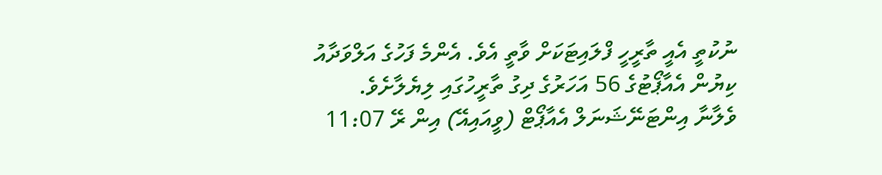ނުކުތީ އެއީ ތާރީހީ ފްލައިޓަކަށް ވާތީ އެވެ. އެންމެ ފަހުގެ އަލްވަދާއު ކިޔުން އެއާޕޯޓުގެ 56 އަހަރުގެ ދިގު ތާރީހުގައި ލިޔެލާށެވެ.
ވެލާނާ އިންޓަނޭޝަނަލް އެއާޕޯޓް (ވީއައިއޭ) އިން ރޭ 11:07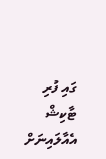ގައި ފުރި ޓާކިޝް އެއާލައިނަށް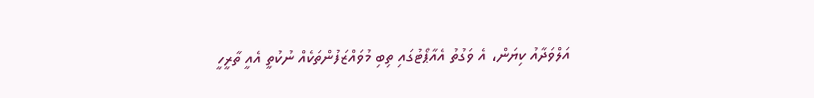އަލްވަދާއު ކިޔަން، އެ ވަގުތު އެއާޕޯޓުގައި ތިބި މުވައްޒަފުންތަކެއް ނުކުތީ އެއީ ތާރީހީ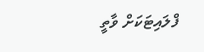ފްލައިޓަކަށް ވާތީ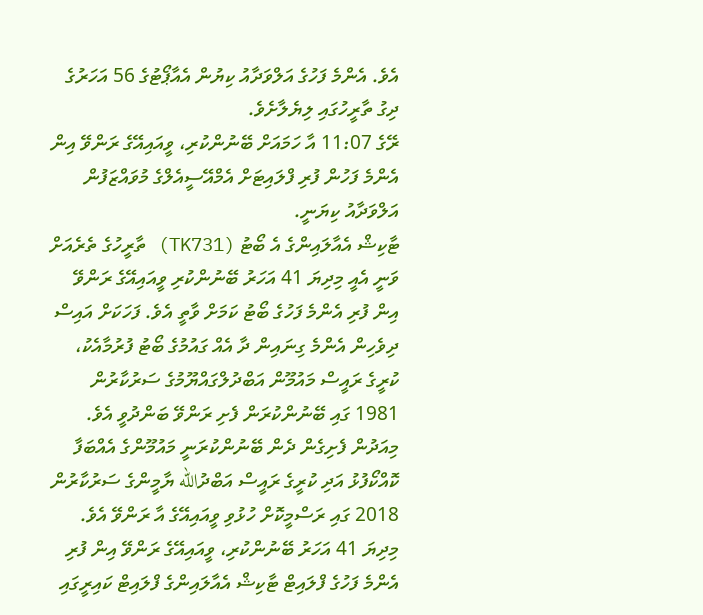އެވެ. އެންމެ ފަހުގެ އަލްވަދާއު ކިޔުން އެއާޕޯޓުގެ 56 އަހަރުގެ ދިގު ތާރީހުގައި ލިޔެލާށެވެ.
ރޭގެ 11:07 އާ ހަމައަށް ބޭނުންކުރި، ވީއައިއޭގެ ރަންވޭ އިން އެންމެ ފަހުން ފުރި ފްލައިޓަށް އެމްއޭސީއެލްގެ މުވައްޒަފުން އަލްވަދާއު ކިޔަނީ.
ޓާކިޝް އެއާލައިންގެ އެ ބޯޓު (TK731) ތާރީހުގެ ތެރެއަށް ވަނީ އެއީ މިދިޔަ 41 އަހަރު ބޭނުންކުރި ވީއައިއޭގެ ރަންވޭ އިން ފުރި އެންމެ ފަހުގެ ބޯޓު ކަމަށް ވާތީ އެވެ. ފަހަކަށް އައިސް ދިވެހިން އެންމެ ގިނައިން ދާ އެއް ގައުމުގެ ބޯޓު ފުރުމާއެކު، ކުރީގެ ރައީސް މައުމޫން އަބްދުލްގައްޔޫމުގެ ސަރުކާރުން 1981 ގައި ބޭނުންކުރަން ފެށި ރަންވޭ ބަންދުވީ އެވެ. މިއަދުން ފެށިގެން ދެން ބޭނުންކުރަނީ މައުމޫންގެ އެއްބަފާ ކޮއްކޯފުޅު އަދި ކުރީގެ ރައީސް އަބްދުالله ޔާމީންގެ ސަރުކާރުން 2018 ގައި ރަސްމީކޮށް ހުޅުވި ވީއައިއޭގެ އާ ރަންވޭ އެވެ.
މިދިޔަ 41 އަހަރު ބޭނުންކުރި، ވީއައިއޭގެ ރަންވޭ އިން ފުރި އެންމެ ފަހުގެ ފްލައިޓް ޓާކިޝް އެއާލައިންގެ ފްލައިޓް ކައިރީގައި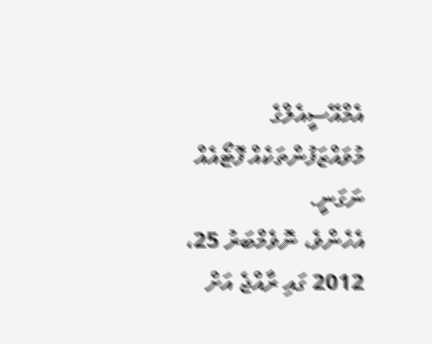އެމްއޭސީއެލްގެ މުވައްޒަފުންތަކެއް ފޮޓޯއެއް ނަގަނީ.
އެހެންވެ، ނޮވެމްބަރު 25، 2012 ގައި ރާއްޖެ އަށް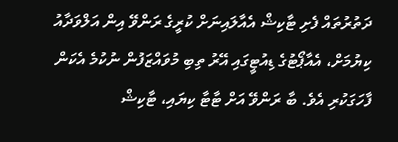ދަތުރުތައް ފެށި ޓާކިޝް އެއާލައިނަށް ކުރީގެ ރަންވޭ އިން އަލްވަދާއު ކިޔުމަށް، އެއާޕޯޓުގެ ޑިއުޓީގައި އޭރު ތިބި މުވައްޒަފުން ނުކުމެ އެކަން ފާހަގަކުރި އެވެ. ބާ ރަންވޭ އަށް ޓާޓާ ކިޔައި، ޓާކިޝް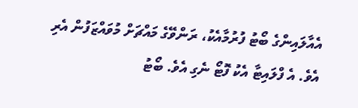އެއާލައިންގެ ބޯޓު ފުރުމާއެކު، ރަންވޭގެ މައްޗަށް މުވައްޒަފުން އެރި އެވެ. އެ ފްލައިޓާ އެކު ފޮޓޯ ނެގި އެވެ. ބޯޓު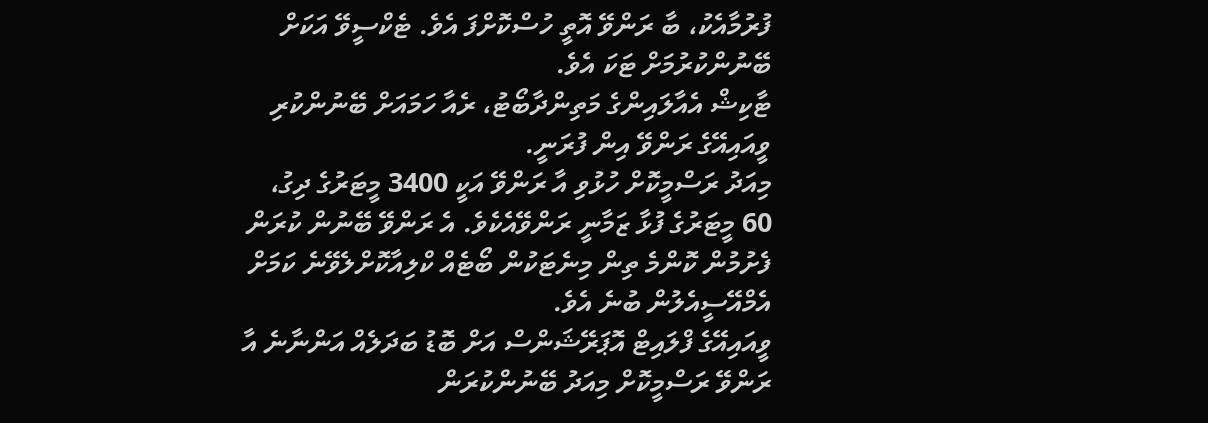ފުރުމާއެކު، ބާ ރަންވޭ އޮތީ ހުސްކޮށްފަ އެވެ. ޓެކްސީވޭ އަކަށް ބޭނުންކުރުމަށް ޓަކަ އެވެ.
ޓާކިޝް އެއާލައިންގެ މަތިންދާބޯޓު، ރެއާ ހަމައަށް ބޭނުންކުރި ވީއައިއޭގެ ރަންވޭ އިން ފުރަނީ.
މިއަދު ރަސްމީކޮށް ހުޅުވި އާ ރަންވޭ އަކީ 3400 މީޓަރުގެ ދިގު، 60 މީޓަރުގެ ފުޅާ ޒަމާނީ ރަންވޭއެކެވެ. އެ ރަންވޭ ބޭނުން ކުރަން ފެށުމުން ކޮންމެ ތިން މިނެޓަކުން ބޯޓެއް ކްލިއާކޮށްލެވޭނެ ކަމަށް އެމްއޭސީއެލުން ބުނެ އެވެ.
ވީއައިއޭގެ ފްލައިޓް އޮޕަރޭޝަންސް އަށް ބޮޑު ބަދަލެއް އަންނާނެ އާ ރަންވޭ ރަސްމީކޮށް މިއަދު ބޭނުންކުރަން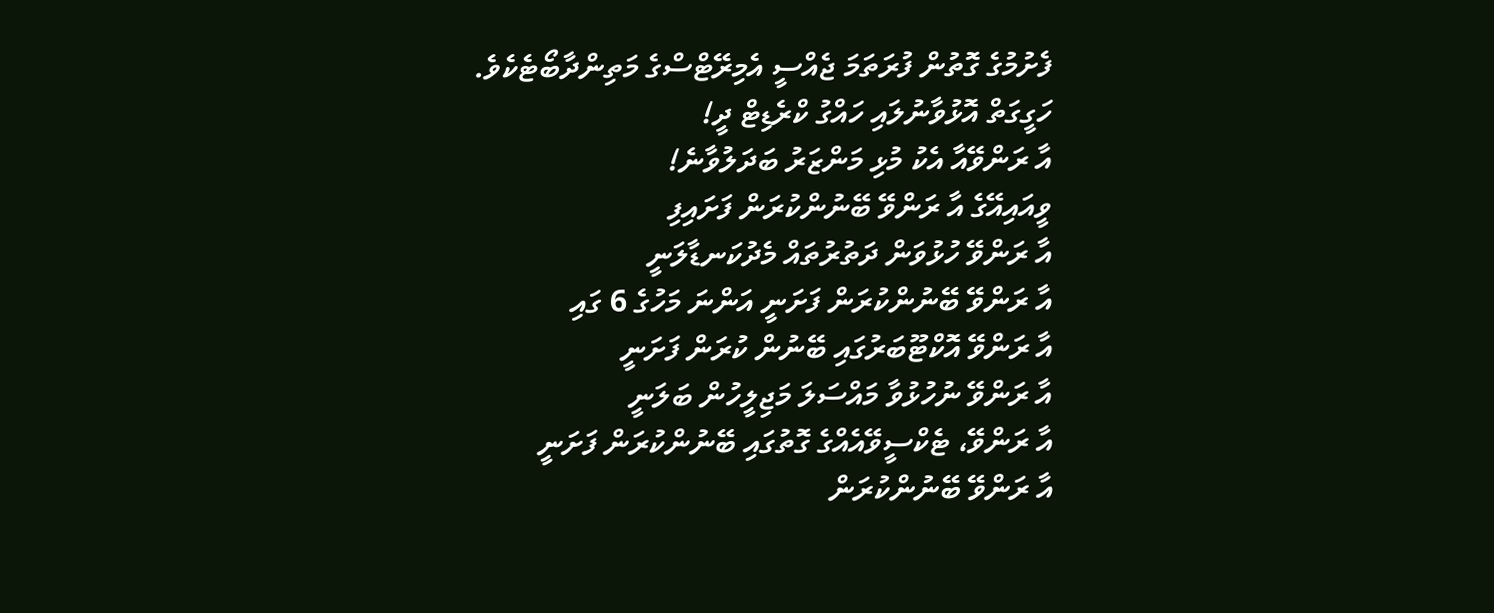ފެށުމުގެ ގޮތުން ފުރަތަމަ ޖެއްސީ އެމިރޭޓްސްގެ މަތިންދާބޯޓެކެވެ.
ހަގީގަތް އޮޅުވާނުލައި ހައްގު ކްރެޑިޓް ދީ!
އާ ރަންވޭއާ އެކު މުޅި މަންޒަރު ބަދަލުވާނެ!
ވީއައިއޭގެ އާ ރަންވޭ ބޭނުންކުރަން ފަށައިފި
އާ ރަންވޭ ހުޅުވަން ދަތުރުތައް މެދުކަނޑާލަނީ
އާ ރަންވޭ ބޭނުންކުރަން ފަށަނީ އަންނަ މަހުގެ 6 ގައި
އާ ރަންވޭ އޮކްޓޫބަރުގައި ބޭނުން ކުރަން ފަށަނީ
އާ ރަންވޭ ނުހުޅުވާ މައްސަލަ މަޖިލީހުން ބަލަނީ
އާ ރަންވޭ، ޓެކްސީވޭއެއްގެ ގޮތުގައި ބޭނުންކުރަން ފަށަނީ
އާ ރަންވޭ ބޭނުންކުރަން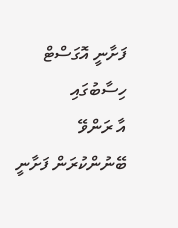ފަށާނީ އޮގަސްޓް ހިސާބުގައި
އާ ރަންވޭ ބޭނުންކުރަން ފަށާނީ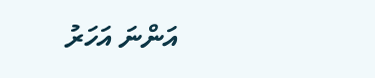އަންނަ އަހަރު